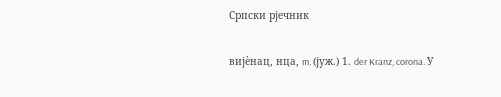Српски рјечник

вијѐнац, нца, m. (јуж.) 1. der Kranz, corona. У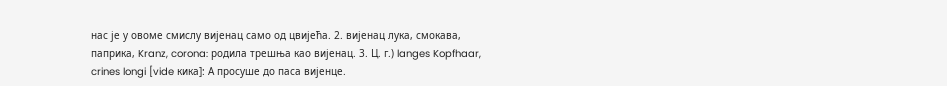нас је у овоме смислу вијенац само од цвијећа. 2. вијенац лука, смокава, паприка, Kranz, corona: родила трешња као вијенац. 3. Ц. г.) langes Kopfhaar, crines longi [vide кика]: А просуше до паса вијенце.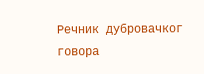Речник дубровачког говора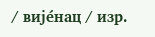/ вије́нац / изр.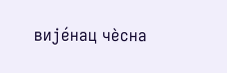вије́нац чѐсна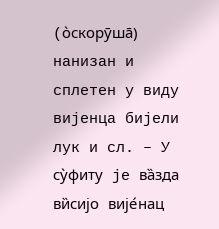(о̀скорӯша̄) нанизан и сплетен у виду вијенца бијели лук и сл. – У су̀фиту је ва̏зда ви̏сијо вије́нац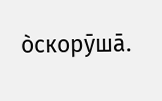о̀скорӯша̄.